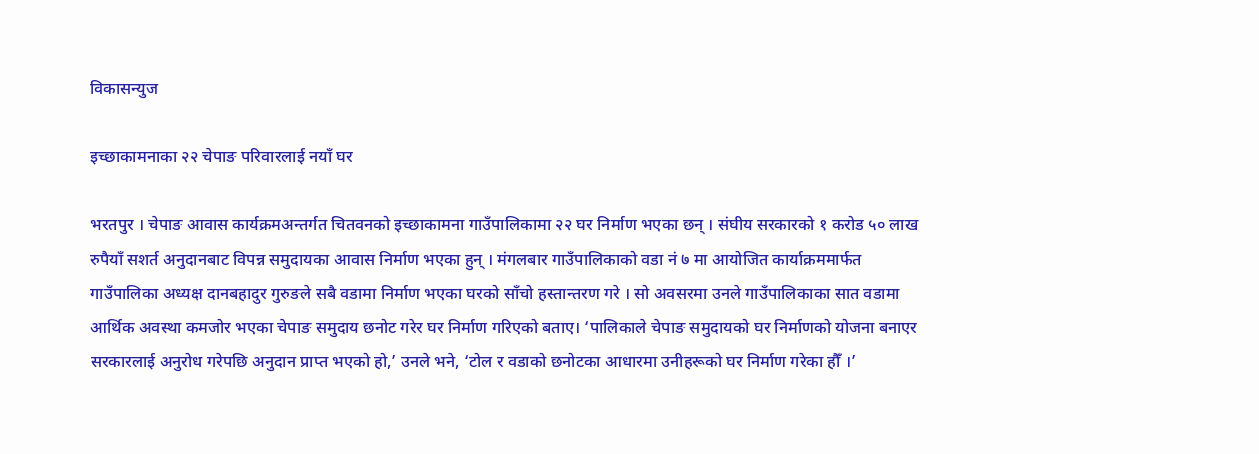विकासन्युज

इच्छाकामनाका २२ चेपाङ परिवारलाई नयाँ घर

भरतपुर । चेपाङ आवास कार्यक्रमअन्तर्गत चितवनको इच्छाकामना गाउँपालिकामा २२ घर निर्माण भएका छन् । संघीय सरकारको १ करोड ५० लाख रुपैयाँ सशर्त अनुदानबाट विपन्न समुदायका आवास निर्माण भएका हुन् । मंगलबार गाउँपालिकाको वडा नं ७ मा आयोजित कार्याक्रममार्फत गाउँपालिका अध्यक्ष दानबहादुर गुरुङले सबै वडामा निर्माण भएका घरको साँचो हस्तान्तरण गरे । सो अवसरमा उनले गाउँपालिकाका सात वडामा आर्थिक अवस्था कमजोर भएका चेपाङ समुदाय छनोट गरेर घर निर्माण गरिएको बताए। ‘पालिकाले चेपाङ समुदायको घर निर्माणको योजना बनाएर सरकारलाई अनुरोध गरेपछि अनुदान प्राप्त भएको हो,’ उनले भने, ‘टोल र वडाको छनोटका आधारमा उनीहरूको घर निर्माण गरेका हौँ ।’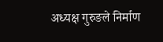अध्यक्ष गुरुङले निर्माण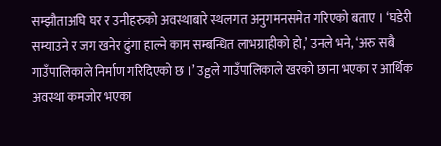सम्झौताअघि घर र उनीहरुको अवस्थाबारे स्थलगत अनुगमनसमेत गरिएको बताए । ‘घडेरी सम्याउने र जग खनेर ढुंगा हाल्ने काम सम्बन्धित लाभग्राहीको हो,’ उनले भने, ‘अरु सबै गाउँपालिकाले निर्माण गरिदिएको छ ।’ उgले गाउँपालिकाले खरको छाना भएका र आर्थिक अवस्था कमजोर भएका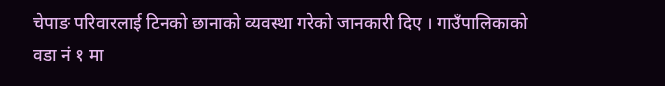चेपाङ परिवारलाई टिनको छानाको व्यवस्था गरेको जानकारी दिए । गाउँपालिकाको वडा नं १ मा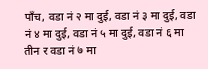पाँच, वडा नं २ मा दुई, वडा नं ३ मा दुई, वडा नं ४ मा दुई, वडा नं ५ मा दुई, वडा नं ६ मा तीन र वडा नं ७ मा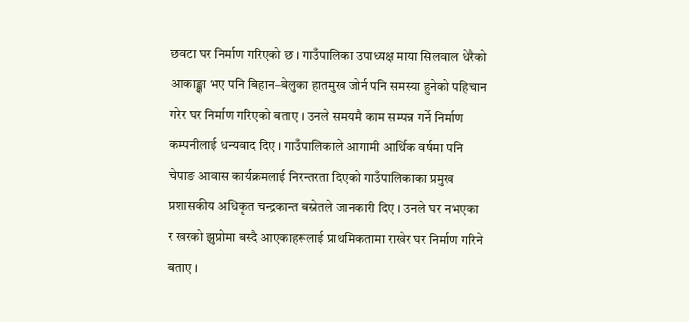छवटा घर निर्माण गरिएको छ । गाउँपालिका उपाध्यक्ष माया सिलवाल धेरैको आकाङ्क्षा भए पनि बिहान–बेलुका हातमुख जोर्न पनि समस्या हुनेको पहिचान गरेर घर निर्माण गरिएको बताए । उनले समयमै काम सम्पन्न गर्ने निर्माण कम्पनीलाई धन्यवाद दिए । गाउँपालिकाले आगामी आर्थिक वर्षमा पनि चेपाङ आवास कार्यक्रमलाई निरन्तरता दिएको गाउँपालिकाका प्रमुख प्रशासकीय अधिकृत चन्द्रकान्त बस्नेतले जानकारी दिए । उनले घर नभएका र खरको झुप्रोमा बस्दै आएकाहरूलाई प्राथमिकतामा राखेर घर निर्माण गरिने बताए ।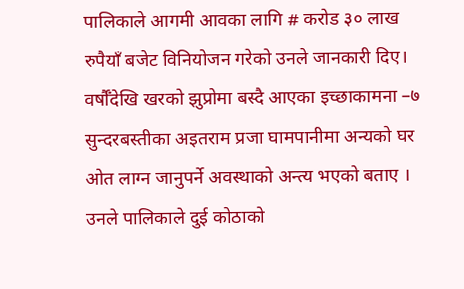पालिकाले आगमी आवका लागि # करोड ३० लाख रुपैयाँ बजेट विनियोजन गरेको उनले जानकारी दिए। वर्षौँदेखि खरको झुप्रोमा बस्दै आएका इच्छाकामना –७ सुन्दरबस्तीका अइतराम प्रजा घामपानीमा अन्यको घर ओत लाग्न जानुपर्ने अवस्थाको अन्त्य भएको बताए । उनले पालिकाले दुई कोठाको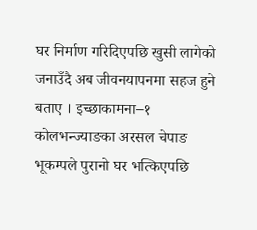घर निर्माण गरिदिएपछि खुसी लागेको जनाउँदै अब जीवनयापनमा सहज हुने बताए । इच्छाकामना–१ कोलभन्ज्याङका अरसल चेपाङ भूकम्पले पुरानो घर भत्किएपछि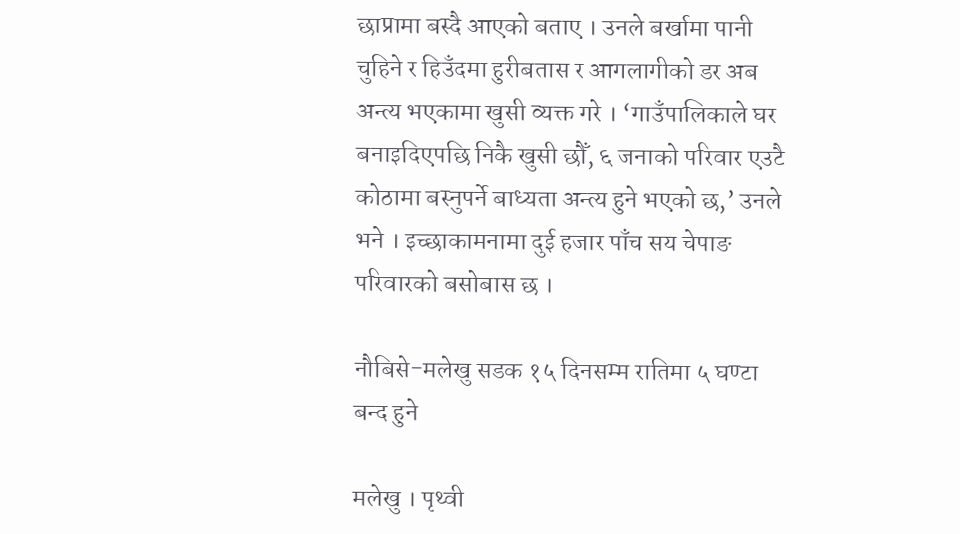छाप्रामा बस्दै आएको बताए । उनले बर्खामा पानी चुहिने र हिउँदमा हुरीबतास र आगलागीको डर अब अन्त्य भएकामा खुसी व्यक्त गरे । ‘गाउँपालिकाले घर बनाइदिएपछि निकै खुसी छौँ, ६ जनाको परिवार एउटै कोठामा बस्नुपर्ने बाध्यता अन्त्य हुने भएको छ,’ उनले भने । इच्छाकामनामा दुई हजार पाँच सय चेपाङ परिवारको बसोबास छ ।

नौबिसे-मलेखु सडक १५ दिनसम्म रातिमा ५ घण्टा बन्द हुने

मलेखु । पृथ्वी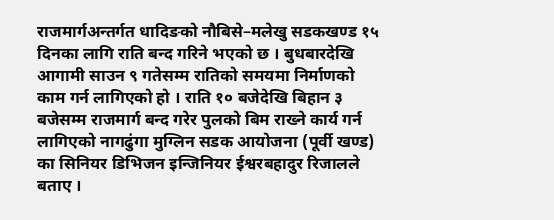राजमार्गअन्तर्गत धादिङको नौबिसे–मलेखु सडकखण्ड १५ दिनका लागि राति बन्द गरिने भएको छ । बुधबारदेखि आगामी साउन ९ गतेसम्म रातिको समयमा निर्माणको काम गर्न लागिएको हो । राति १० बजेदेखि बिहान ३ बजेसम्म राजमार्ग बन्द गरेर पुलको बिम राख्ने कार्य गर्न लागिएको नागढुंगा मुग्लिन सडक आयोजना (पूर्वी खण्ड) का सिनियर डिभिजन इन्जिनियर ईश्वरबहादुर रिजालले बताए ।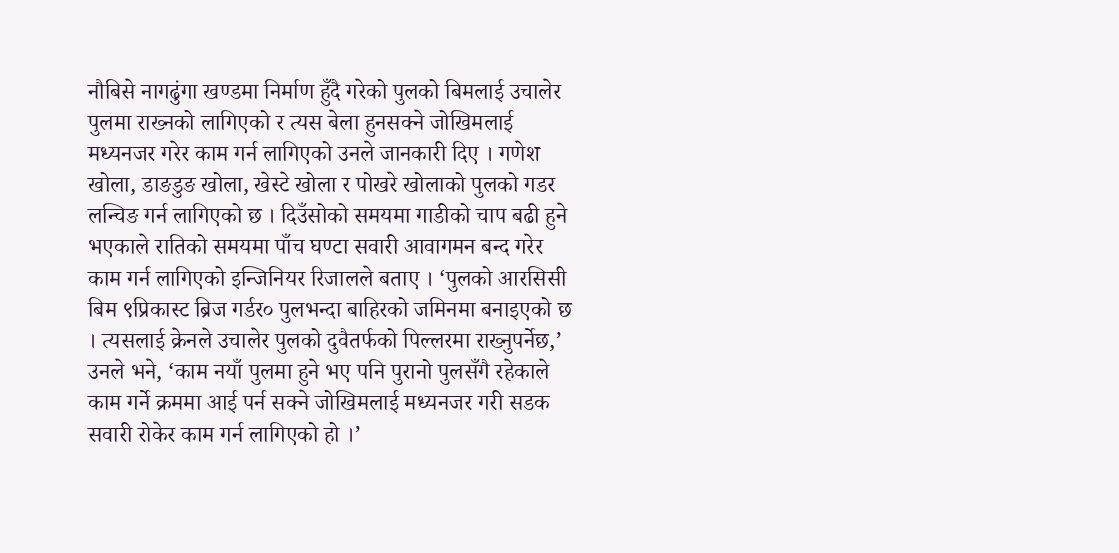नौबिसे नागढुंगा खण्डमा निर्माण हुँदै गरेको पुलको बिमलाई उचालेर पुलमा राख्नको लागिएको र त्यस बेला हुनसक्ने जोखिमलाई मध्यनजर गरेर काम गर्न लागिएको उनले जानकारी दिए । गणेश खोला, डाङडुङ खोला, खेस्टे खोला र पोखरे खोलाको पुलको गडर लन्चिङ गर्न लागिएको छ । दिउँसोको समयमा गाडीको चाप बढी हुने भएकाले रातिको समयमा पाँच घण्टा सवारी आवागमन बन्द गरेर काम गर्न लागिएको इन्जिनियर रिजालले बताए । ‘पुलको आरसिसी बिम ९प्रिकास्ट ब्रिज गर्डर० पुलभन्दा बाहिरको जमिनमा बनाइएको छ । त्यसलाई क्रेनले उचालेर पुलको दुवैतर्फको पिल्लरमा राख्नुपर्नेछ,’ उनले भने, ‘काम नयाँ पुलमा हुने भए पनि पुरानो पुलसँगै रहेकाले काम गर्ने क्रममा आई पर्न सक्ने जोखिमलाई मध्यनजर गरी सडक सवारी रोकेर काम गर्न लागिएको हो ।’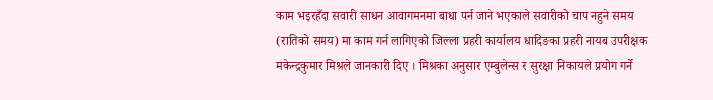काम भइरहँदा सवारी साधन आवागमनमा बाधा पर्न जाने भएकाले सवारीको चाप नहुने समय (रातिको समय) मा काम गर्न लागिएको जिल्ला प्रहरी कार्यालय धादिङका प्रहरी नायब उपरीक्षक मकेन्द्रकुमार मिश्रले जानकारी दिए । मिश्रका अनुसार एम्बुलेन्स र सुरक्षा निकायले प्रयोग गर्ने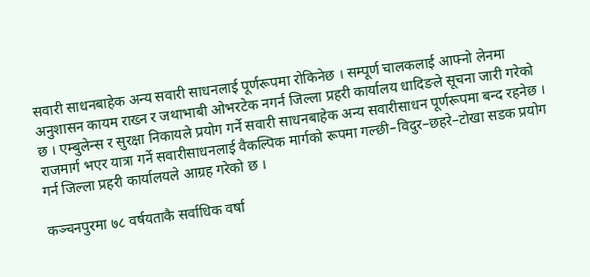सवारी साधनबाहेक अन्य सवारी साधनलाई पूर्णरूपमा रोकिनेछ । सम्पूर्ण चालकलाई आफ्नो लेनमा अनुशासन कायम राख्न र जथाभाबी ओभरटेक नगर्न जिल्ला प्रहरी कार्यालय धादिङले सूचना जारी गरेको छ । एम्बुलेन्स र सुरक्षा निकायले प्रयोग गर्ने सवारी साधनबाहेक अन्य सवारीसाधन पूर्णरूपमा बन्द रहनेछ । राजमार्ग भएर यात्रा गर्ने सवारीसाधनलाई वैकल्पिक मार्गको रूपमा गल्छी–विदुर–छहरे–टोखा सडक प्रयोग गर्न जिल्ला प्रहरी कार्यालयले आग्रह गरेको छ ।

कञ्चनपुरमा ७८ वर्षयताकै सर्वाधिक वर्षा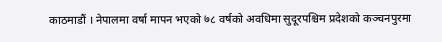काठमाडौं । नेपालमा वर्षा मापन भएको ७८ वर्षको अवधिमा सुदूरपश्चिम प्रदेशको कञ्चनपुरमा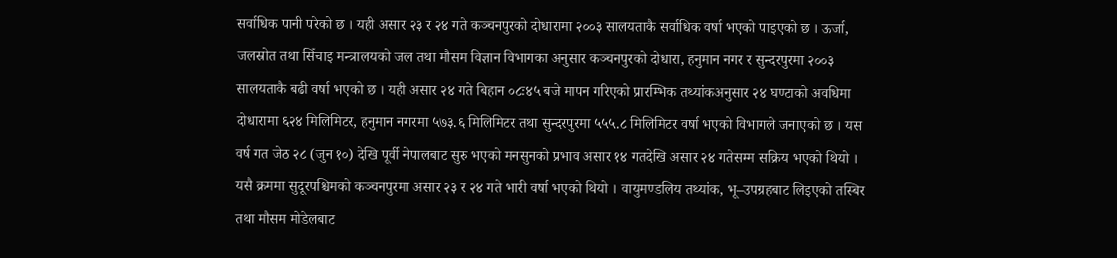सर्वाधिक पानी परेको छ । यही असार २३ र २४ गते कञ्चनपुरको दोधारामा २००३ सालयताकै सर्वाधिक वर्षा भएको पाइएको छ । ऊर्जा, जलस्रोत तथा सिँचाइ मन्त्रालयको जल तथा मौसम विज्ञान विभागका अनुसार कञ्चनपुरको दोधारा, हनुमान नगर र सुन्दरपुरमा २००३ सालयताकै बढी वर्षा भएको छ । यही असार २४ गते बिहान ०८ः४५ बजे मापन गरिएको प्रारम्भिक तथ्यांकअनुसार २४ घण्टाको अवधिमा दोधारामा ६२४ मिलिमिटर, हनुमान नगरमा ५७३.६ मिलिमिटर तथा सुन्दरपुरमा ५५५.८ मिलिमिटर वर्षा भएको विभागले जनाएको छ । यस वर्ष गत जेठ २८ (जुन १०) देखि पूर्वी नेपालबाट सुरु भएको मनसुनको प्रभाव असार १४ गतदेखि असार २४ गतेसम्म सक्रिय भएको थियो । यसै क्रममा सुदूरपश्चिमको कञ्चनपुरमा असार २३ र २४ गते भारी वर्षा भएको थियो । वायुमण्डलिय तथ्यांक, भू–उपग्रहबाट लिइएको तस्बिर तथा मौसम मोडेलबाट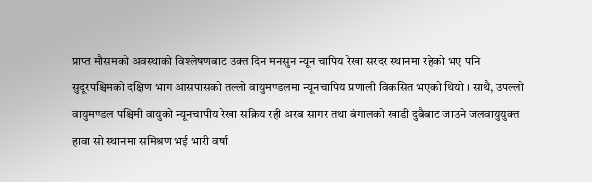प्राप्त मौसमको अवस्थाको विश्लेषणबाट उक्त दिन मनसुन न्यून चापिय रेखा सरदर स्थानमा रहेको भए पनि सुदूरपश्चिमको दक्षिण भाग आसपासको तल्लो वायुमण्डलमा न्यूनचापिय प्रणाली विकसित भएको थियो । साथै, उपल्लो वायुमण्डल पश्चिमी वायुको न्यूनचापीय रेखा सक्रिय रही अरब सागर तथा बंगालको खाडी दुबैबाट जाउने जलवायुयुक्त हावा सो स्थानमा समिश्रण भई भारी वर्षा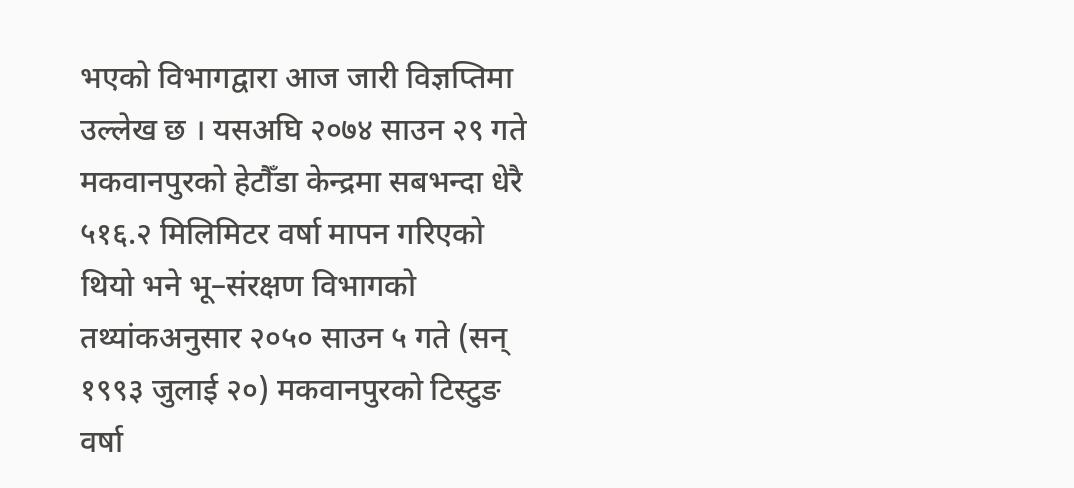भएको विभागद्वारा आज जारी विज्ञप्तिमा उल्लेख छ । यसअघि २०७४ साउन २९ गते मकवानपुरको हेटौँडा केन्द्रमा सबभन्दा धेरै ५१६.२ मिलिमिटर वर्षा मापन गरिएको थियो भने भू–संरक्षण विभागको तथ्यांकअनुसार २०५० साउन ५ गते (सन् १९९३ जुलाई २०) मकवानपुरको टिस्टुङ वर्षा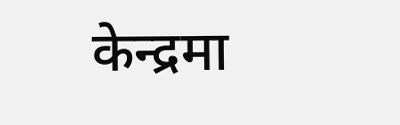केन्द्रमा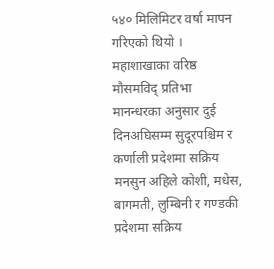५४० मिलिमिटर वर्षा मापन गरिएको थियो । महाशाखाका वरिष्ठ मौसमविद् प्रतिभा मानन्धरका अनुसार दुई दिनअघिसम्म सुदूरपश्चिम र कर्णाली प्रदेशमा सक्रिय मनसुन अहिले कोशी, मधेस, बागमती, लुम्बिनी र गण्डकी प्रदेशमा सक्रिय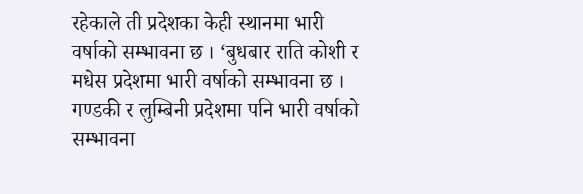रहेकाले ती प्रदेशका केही स्थानमा भारी वर्षाको सम्भावना छ । ‘बुधबार राति कोशी र मधेस प्रदेशमा भारी वर्षाको सम्भावना छ । गण्डकी र लुम्बिनी प्रदेशमा पनि भारी वर्षाको सम्भावना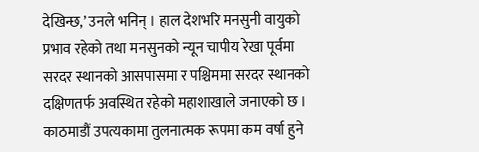देखिन्छ,’ उनले भनिन् । हाल देशभरि मनसुनी वायुको प्रभाव रहेको तथा मनसुनको न्यून चापीय रेखा पूर्वमा सरदर स्थानको आसपासमा र पश्चिममा सरदर स्थानको दक्षिणतर्फ अवस्थित रहेको महाशाखाले जनाएको छ । काठमाडौं उपत्यकामा तुलनात्मक रूपमा कम वर्षा हुने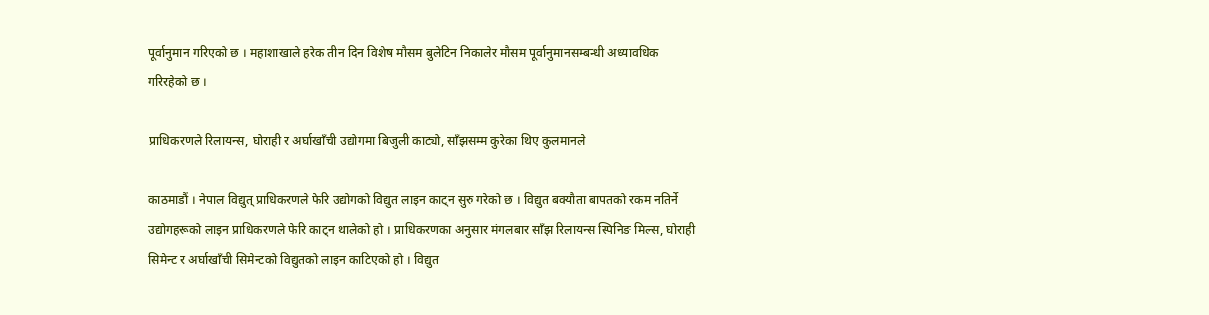पूर्वानुमान गरिएको छ । महाशाखाले हरेक तीन दिन विशेष मौसम बुलेटिन निकालेर मौसम पूर्वानुमानसम्बन्धी अध्यावधिक गरिरहेको छ ।

प्राधिकरणले रिलायन्स, घोराही र अर्घाखाँची उद्योगमा बिजुली काट्यो, साँझसम्म कुरेका थिए कुलमानले

काठमाडौं । नेपाल विद्युत् प्राधिकरणले फेरि उद्योगको विद्युत लाइन काट्न सुरु गरेको छ । विद्युत बक्यौता बापतको रकम नतिर्ने उद्योगहरूको लाइन प्राधिकरणले फेरि काट्न थालेको हो । प्राधिकरणका अनुसार मंगलबार साँझ रिलायन्स स्पिनिङ मिल्स, घोराही सिमेन्ट र अर्घाखाँची सिमेन्टको विद्युतको लाइन काटिएको हो । विद्युत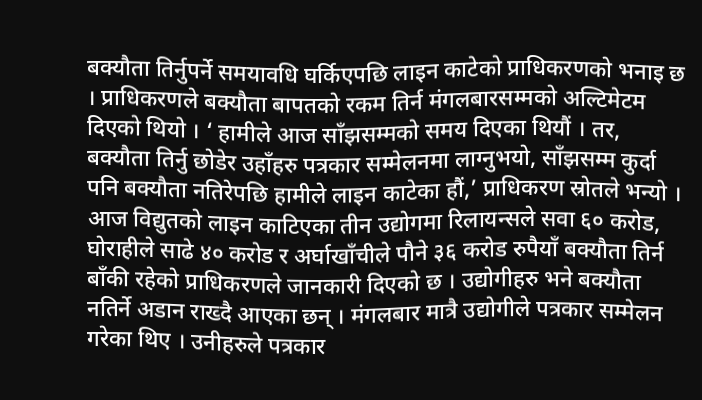बक्यौता तिर्नुपर्ने समयावधि घर्किएपछि लाइन काटेको प्राधिकरणको भनाइ छ । प्राधिकरणले बक्यौता बापतको रकम तिर्न मंगलबारसम्मको अल्टिमेटम दिएको थियो । ‘ हामीले आज साँझसम्मको समय दिएका थियौं । तर, बक्यौता तिर्नु छोडेर उहाँहरु पत्रकार सम्मेलनमा लाग्नुभयो, साँझसम्म कुर्दा पनि बक्यौता नतिरेपछि हामीले लाइन काटेका हौं,’ प्राधिकरण स्रोतले भन्यो । आज विद्युतको लाइन काटिएका तीन उद्योगमा रिलायन्सले सवा ६० करोड, घोराहीले साढे ४० करोड र अर्घाखाँचीले पौने ३६ करोड रुपैयाँ बक्यौता तिर्न बाँकी रहेको प्राधिकरणले जानकारी दिएको छ । उद्योगीहरु भने बक्यौता नतिर्ने अडान राख्दै आएका छन् । मंगलबार मात्रै उद्योगीले पत्रकार सम्मेलन गरेका थिए । उनीहरुले पत्रकार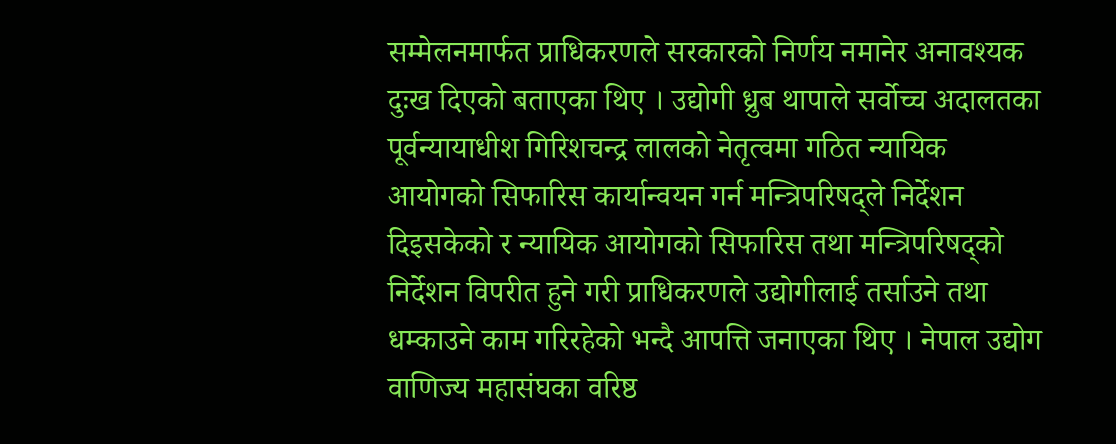सम्मेलनमार्फत प्राधिकरणले सरकारको निर्णय नमानेर अनावश्यक दुःख दिएको बताएका थिए । उद्योगी ध्रुब थापाले सर्वोच्च अदालतका पूर्वन्यायाधीश गिरिशचन्द्र लालको नेतृत्वमा गठित न्यायिक आयोगको सिफारिस कार्यान्वयन गर्न मन्त्रिपरिषद्ले निर्देशन दिइसकेको र न्यायिक आयोगको सिफारिस तथा मन्त्रिपरिषद्‌को निर्देशन विपरीत हुने गरी प्राधिकरणले उद्योगीलाई तर्साउने तथा धम्काउने काम गरिरहेको भन्दै आपत्ति जनाएका थिए । नेपाल उद्योग वाणिज्य महासंघका वरिष्ठ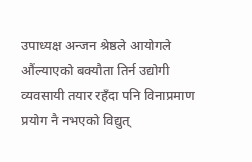उपाध्यक्ष अन्जन श्रेष्ठले आयोगले औंल्याएको बक्यौता तिर्न उद्योगी व्यवसायी तयार रहँदा पनि विनाप्रमाण प्रयोग नै नभएको विद्युत्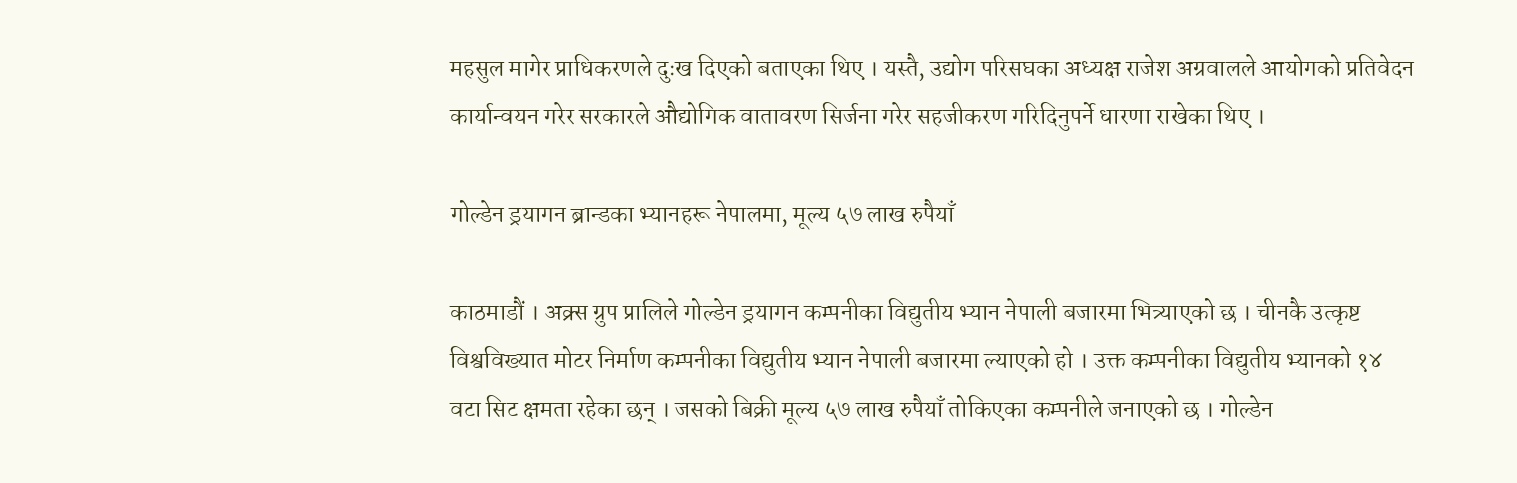महसुल मागेर प्राधिकरणले दुःख दिएको बताएका थिए । यस्तै, उद्योग परिसघका अध्यक्ष राजेश अग्रवालले आयोगको प्रतिवेदन कार्यान्वयन गरेर सरकारले औद्योगिक वातावरण सिर्जना गरेर सहजीकरण गरिदिनुपर्ने धारणा राखेका थिए ।

गोल्डेन ड्रयागन ब्रान्डका भ्यानहरू नेपालमा, मूल्य ५७ लाख रुपैयाँ

काठमाडौं । अक्र्स ग्रुप प्रालिले गोल्डेन ड्रयागन कम्पनीका विद्युतीय भ्यान नेपाली बजारमा भित्र्याएको छ । चीनकै उत्कृष्ट विश्वविख्यात मोटर निर्माण कम्पनीका विद्युतीय भ्यान नेपाली बजारमा ल्याएको हो । उक्त कम्पनीका विद्युतीय भ्यानको १४ वटा सिट क्षमता रहेका छन् । जसको बिक्री मूल्य ५७ लाख रुपैयाँ तोकिएका कम्पनीले जनाएको छ । गोल्डेन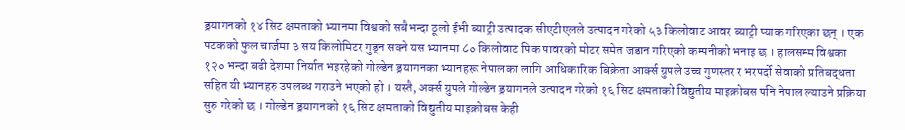ड्रयागनको १४ सिट क्षमताको भ्यानमा विश्वको सबैभन्दा ठूलो ईभी ब्याट्री उत्पादक सीएटीएलले उत्पादन गरेको ५३ किलोवाट आवर ब्याट्री प्याक गरिएका छन् । एक पटकको फुल चार्जमा ३ सय किलोमिटर गुड्न सक्ने यस भ्यानमा ८० किलोवाट पिक पावरको मोटर समेत जडान गरिएको कम्पनीको भनाइ छ । हालसम्म विश्वका १२० भन्दा बढी देशमा निर्यात भइरहेको गोल्डेन ड्रयागनका भ्यानहरू नेपालका लागि आधिकारिक बिक्रेता आर्क्स ग्रुपले उच्च गुणस्तर र भरपर्दो सेवाको प्रतिबद्धता सहित यी भ्यानहरु उपलब्ध गराउने भएको हो । यस्तै, अर्क्स ग्रुपले गोल्डेन ड्रयागनले उत्पादन गरेको १६ सिट क्षमताको विद्युतीय माइक्रोबस पनि नेपाल ल्याउने प्रक्रिया सुरु गरेको छ । गोल्डेन ड्रयागनको १६ सिट क्षमताको विद्युतीय माइक्रोबस केही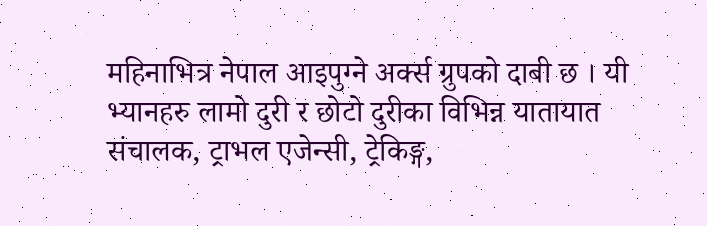महिनाभित्र नेपाल आइपुग्ने अर्क्स ग्रुपको दाबी छ । यी भ्यानहरु लामो दुरी र छोटो दुरीका विभिन्न यातायात संचालक, ट्राभल एजेन्सी, ट्रेकिङ्ग,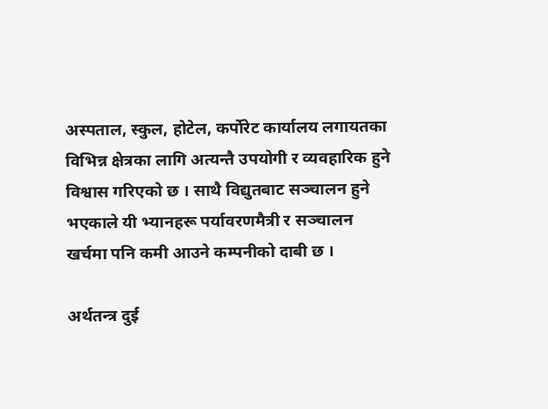अस्पताल, स्कुल, होटेल, कर्पोरेट कार्यालय लगायतका विभिन्न क्षेत्रका लागि अत्यन्तै उपयोगी र व्यवहारिक हुने विश्वास गरिएको छ । साथै विद्युतबाट सञ्चालन हुने भएकाले यी भ्यानहरू पर्यावरणमैत्री र सञ्चालन खर्चमा पनि कमी आउने कम्पनीको दाबी छ ।

अर्थतन्त्र दुई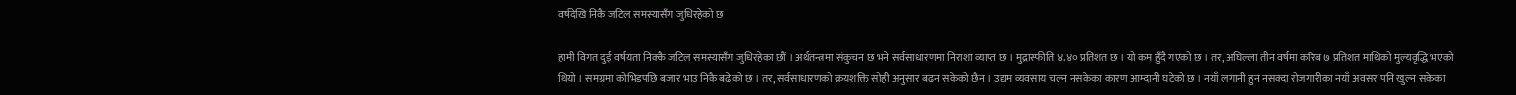वर्षदेखि निकै जटिल समस्यासँग जुधिरहेको छ

हामी विगत दुई वर्षयता निक्कै जटिल समस्यासँग जुधिरहेका छौं । अर्थतन्त्रमा संकुचन छ भने सर्वसाधारणमा निराशा व्याप्त छ । मुद्रास्फीति ४.४० प्रतिशत छ । यो कम हुँदै गएको छ । तर, अघिल्ला तीन वर्षमा करिब ७ प्रतिशत माथिको मुल्यवृद्धि भएको थियो । समग्रमा कोभिडपछि बजार भाउ निकै बढेको छ । तर, सर्वसाधारणको क्रयशक्ति सोही अनुसार बढन सकेको छैन । उद्यम व्यवसाय चल्न नसकेका कारण आम्दानी घटेको छ । नयाँ लगानी हुन नसक्दा रोजगारीका नयाँ अवसर पनि खुल्न सकेका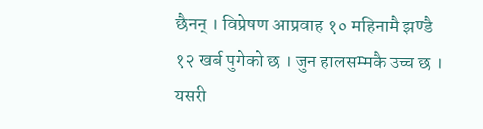छैनन् । विप्रेषण आप्रवाह १० महिनामै झण्डै १२ खर्ब पुगेको छ । जुन हालसम्मकै उच्च छ । यसरी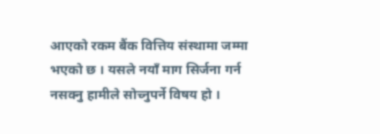आएको रकम बैंक वित्तिय संस्थामा जम्मा भएको छ । यसले नयाँ माग सिर्जना गर्न नसक्नु हामीले सोच्नुपर्ने विषय हो ।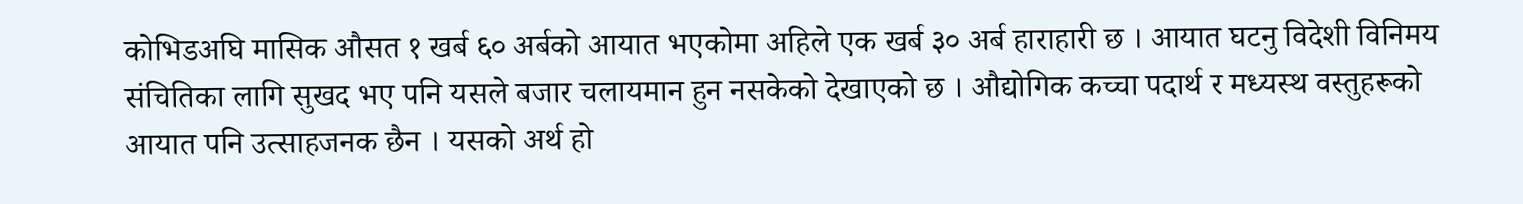कोभिडअघि मासिक औसत १ खर्ब ६० अर्बको आयात भएकोमा अहिले एक खर्ब ३० अर्ब हाराहारी छ । आयात घटनु विदेशी विनिमय संचितिका लागि सुखद भए पनि यसले बजार चलायमान हुन नसकेको देखाएको छ । औद्योगिक कच्चा पदार्थ र मध्यस्थ वस्तुहरूको आयात पनि उत्साहजनक छैन । यसको अर्थ हो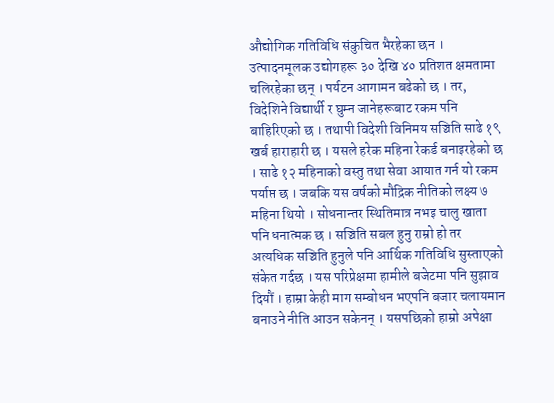औद्योगिक गतिविधि संकुचित भैरहेका छन । उत्पादनमूलक उद्योगहरू ३० देखि ४० प्रतिशत क्षमतामा चलिरहेका छन् । पर्यटन आगामन बढेको छ । तर, विदेशिने विद्यार्थी र घुम्न जानेहरूबाट रकम पनि बाहिरिएको छ । तथापी विदेशी विनिमय सञ्चिति साढे १९ खर्ब हाराहारी छ । यसले हरेक महिना रेकर्ड बनाइरहेको छ । साढे १२ महिनाको वस्तु तथा सेवा आयात गर्न यो रकम पर्याप्त छ । जबकि यस वर्षको मौद्रिक नीतिको लक्ष्य ७ महिना थियो । सोधनान्तर स्थितिमात्र नभइ चालु खाता पनि धनात्मक छ । सञ्चिति सबल हुनु राम्रो हो तर अत्यधिक सञ्चिति हुनुले पनि आर्थिक गतिविधि सुस्ताएको संकेत गर्दछ । यस परिप्रेक्षमा हामीले बजेटमा पनि सुझाव दियौं । हाम्रा केही माग सम्बोधन भएपनि बजार चलायमान बनाउने नीति आउन सकेनन् । यसपछिको हाम्रो अपेक्षा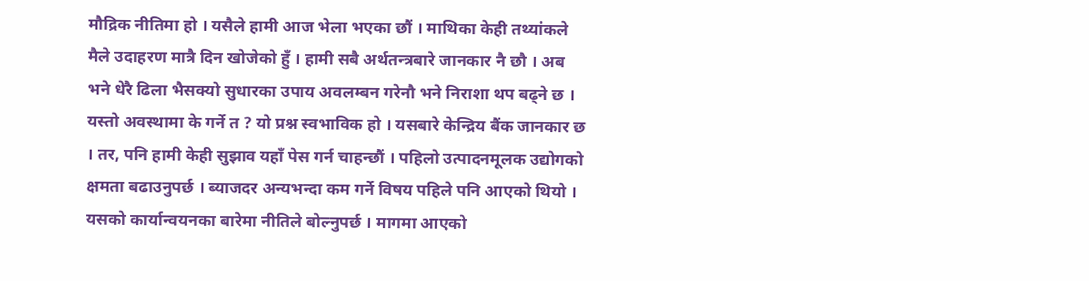मौद्रिक नीतिमा हो । यसैले हामी आज भेला भएका छौं । माथिका केही तथ्यांकले मैले उदाहरण मात्रै दिन खोजेको हुँ । हामी सबै अर्थतन्त्रबारे जानकार नै छौ । अब भने धेरै ढिला भैसक्यो सुधारका उपाय अवलम्बन गरेनौ भने निराशा थप बढ्ने छ । यस्तो अवस्थामा के गर्ने त ? यो प्रश्न स्वभाविक हो । यसबारे केन्द्रिय बैंक जानकार छ । तर, पनि हामी केही सुझाव यहाँ पेस गर्न चाहन्छौं । पहिलो उत्पादनमूलक उद्योगको क्षमता बढाउनुपर्छ । ब्याजदर अन्यभन्दा कम गर्ने विषय पहिले पनि आएको थियो । यसको कार्यान्वयनका बारेमा नीतिले बोल्नुपर्छ । मागमा आएको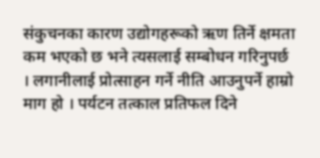संकुचनका कारण उद्योगहरूको ऋण तिर्ने क्षमता कम भएको छ भने त्यसलाई सम्बोधन गरिनुपर्छ । लगानीलाई प्रोत्साहन गर्ने नीति आउनुपर्ने हाम्रो माग हो । पर्यटन तत्काल प्रतिफल दिने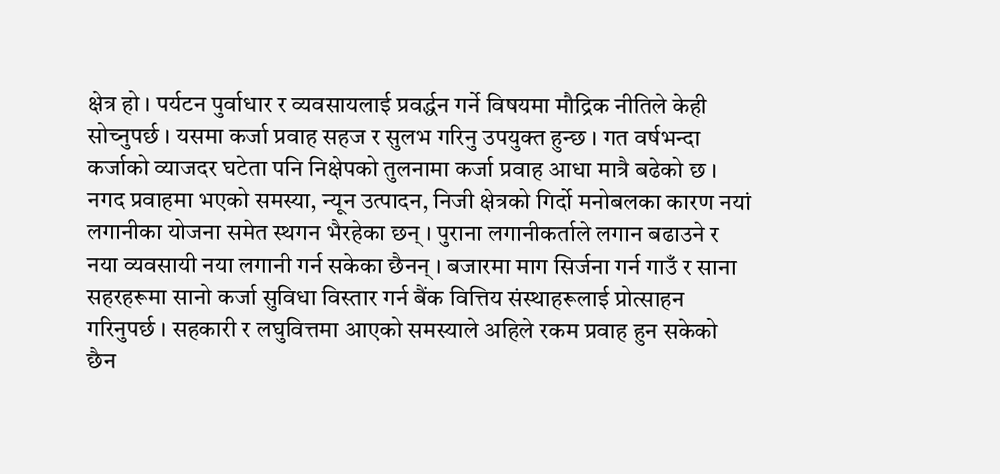क्षेत्र हो । पर्यटन पुर्वाधार र व्यवसायलाई प्रवर्द्धन गर्ने विषयमा मौद्रिक नीतिले केही सोच्नुपर्छ । यसमा कर्जा प्रवाह सहज र सुलभ गरिनु उपयुक्त हुन्छ । गत वर्षभन्दा कर्जाको व्याजदर घटेता पनि निक्षेपको तुलनामा कर्जा प्रवाह आधा मात्रै बढेको छ । नगद प्रवाहमा भएको समस्या, न्यून उत्पादन, निजी क्षेत्रको गिर्दो मनोबलका कारण नयां लगानीका योजना समेत स्थगन भैरहेका छन् । पुराना लगानीकर्ताले लगान बढाउने र नया व्यवसायी नया लगानी गर्न सकेका छैनन् । बजारमा माग सिर्जना गर्न गाउँ र साना सहरहरूमा सानो कर्जा सुविधा विस्तार गर्न बैंक वित्तिय संस्थाहरूलाई प्रोत्साहन गरिनुपर्छ । सहकारी र लघुवित्तमा आएको समस्याले अहिले रकम प्रवाह हुन सकेको छैन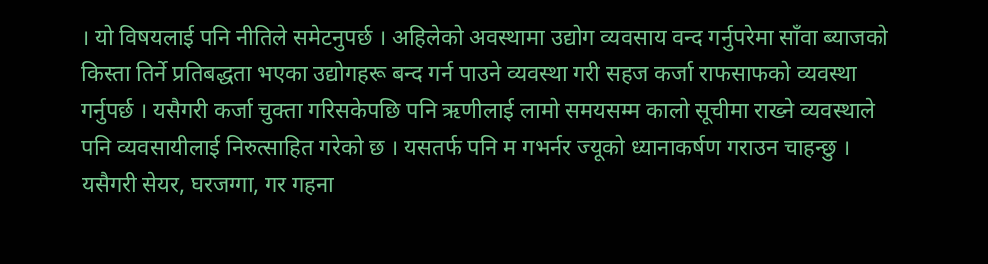। यो विषयलाई पनि नीतिले समेटनुपर्छ । अहिलेको अवस्थामा उद्योग व्यवसाय वन्द गर्नुपरेमा साँवा ब्याजको किस्ता तिर्ने प्रतिबद्धता भएका उद्योगहरू बन्द गर्न पाउने व्यवस्था गरी सहज कर्जा राफसाफको व्यवस्था गर्नुपर्छ । यसैगरी कर्जा चुक्ता गरिसकेपछि पनि ऋणीलाई लामो समयसम्म कालो सूचीमा राख्ने व्यवस्थाले पनि व्यवसायीलाई निरुत्साहित गरेको छ । यसतर्फ पनि म गभर्नर ज्यूको ध्यानाकर्षण गराउन चाहन्छु । यसैगरी सेयर, घरजग्गा, गर गहना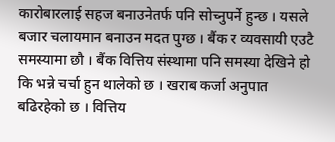कारोबारलाई सहज बनाउनेतर्फ पनि सोच्नुपर्ने हुन्छ । यसले बजार चलायमान बनाउन मदत पुग्छ । बैंक र व्यवसायी एउटै समस्यामा छौ । बैंक वित्तिय संस्थामा पनि समस्या देखिने हो कि भन्ने चर्चा हुन थालेको छ । खराब कर्जा अनुपात बढिरहेको छ । वित्तिय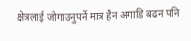क्षेत्रलाई जोगाउनुपर्ने मात्र हैन अगाडि बढन पनि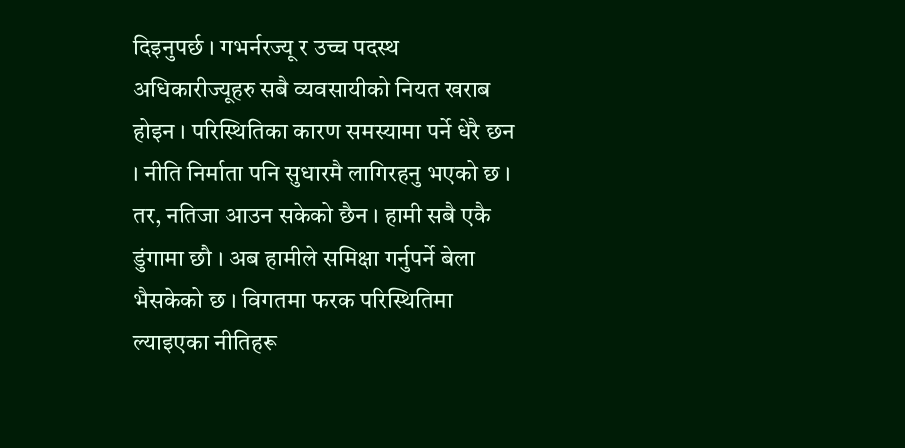दिइनुपर्छ । गभर्नरज्यू र उच्च पदस्थ अधिकारीज्यूहरु सबै व्यवसायीको नियत खराब होइन । परिस्थितिका कारण समस्यामा पर्ने धेरै छन । नीति निर्माता पनि सुधारमै लागिरहनु भएको छ । तर, नतिजा आउन सकेको छैन । हामी सबै एकै डुंगामा छौ । अब हामीले समिक्षा गर्नुपर्ने बेला भैसकेको छ । विगतमा फरक परिस्थितिमा ल्याइएका नीतिहरू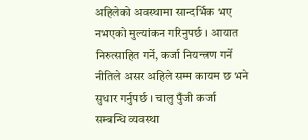अहिलेको अवस्थामा सान्दर्भिक भए नभएको मुल्यांकन गरिनुपर्छ । आयात निरुत्साहित गर्ने, कर्जा नियन्त्रण गर्ने नीतिले असर अहिले सम्म कायम छ भने सुधार गर्नुपर्छ । चालु पुँजी कर्जा सम्बन्धि व्यवस्था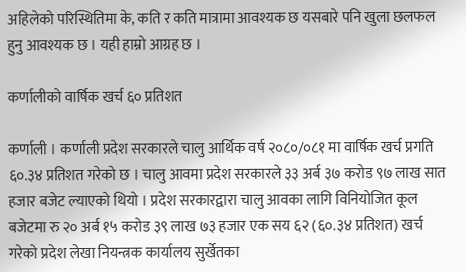अहिलेको परिस्थितिमा के, कति र कति मात्रामा आवश्यक छ यसबारे पनि खुला छलफल हुनु आवश्यक छ । यही हाम्रो आग्रह छ ।

कर्णालीको वार्षिक खर्च ६० प्रतिशत

कर्णाली । कर्णाली प्रदेश सरकारले चालु आर्थिक वर्ष २०८०/०८१ मा वार्षिक खर्च प्रगति ६०.३४ प्रतिशत गरेको छ । चालु आवमा प्रदेश सरकारले ३३ अर्ब ३७ करोड ९७ लाख सात हजार बजेट ल्याएको थियो । प्रदेश सरकारद्वारा चालु आवका लागि विनियोजित कूल बजेटमा रु २० अर्ब १५ करोड ३९ लाख ७३ हजार एक सय ६२ (६०.३४ प्रतिशत) खर्च गरेको प्रदेश लेखा नियन्त्रक कार्यालय सुर्खेतका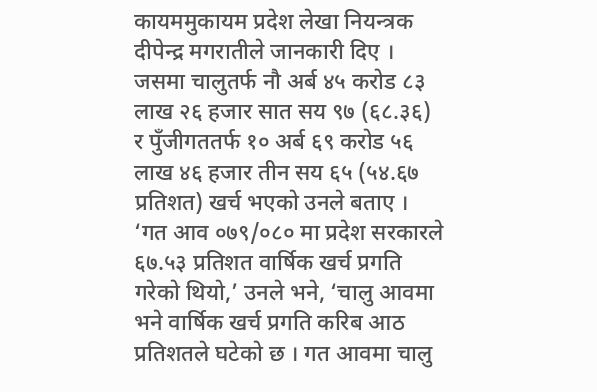कायममुकायम प्रदेश लेखा नियन्त्रक दीपेन्द्र मगरातीले जानकारी दिए । जसमा चालुतर्फ नौ अर्ब ४५ करोड ८३ लाख २६ हजार सात सय ९७ (६८.३६) र पुँजीगततर्फ १० अर्ब ६९ करोड ५६ लाख ४६ हजार तीन सय ६५ (५४.६७ प्रतिशत) खर्च भएको उनले बताए । ‘गत आव ०७९/०८० मा प्रदेश सरकारले ६७.५३ प्रतिशत वार्षिक खर्च प्रगति गरेको थियो,’ उनले भने, ‘चालु आवमा भने वार्षिक खर्च प्रगति करिब आठ प्रतिशतले घटेको छ । गत आवमा चालु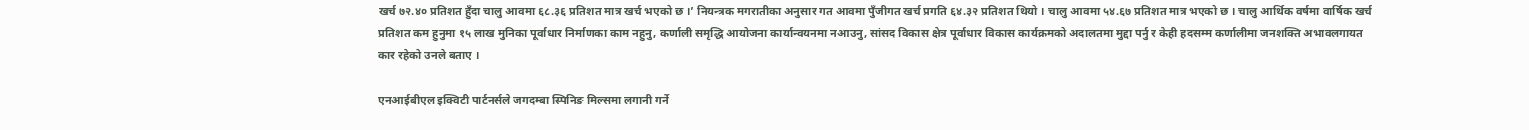खर्च ७२.४० प्रतिशत हुँदा चालु आवमा ६८.३६ प्रतिशत मात्र खर्च भएको छ ।’ नियन्त्रक मगरातीका अनुसार गत आवमा पुँजीगत खर्च प्रगति ६४.३२ प्रतिशत थियो । चालु आवमा ५४.६७ प्रतिशत मात्र भएको छ । चालु आर्थिक वर्षमा वार्षिक खर्च प्रतिशत कम हुनुमा १५ लाख मुनिका पूर्वाधार निर्माणका काम नहुनु, कर्णाली समृद्धि आयोजना कार्यान्वयनमा नआउनु, सांसद विकास क्षेत्र पूर्वाधार विकास कार्यक्रमको अदालतमा मुद्दा पर्नु र केही हदसम्म कर्णालीमा जनशक्ति अभावलगायत कार रहेको उनले बताए ।

एनआईबीएल इक्विटी पार्टनर्सले जगदम्बा स्पिनिङ मिल्समा लगानी गर्ने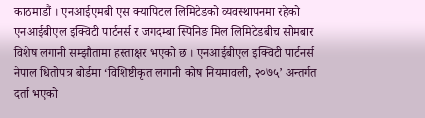काठमाडौं । एनआईएमबी एस क्यापिटल लिमिटेडको व्यवस्थापनमा रहेको एनआईबीएल इक्विटी पार्टनर्स र जगदम्बा स्पिनिङ मिल लिमिटेडबीच सोमबार विशेष लगानी सम्झौतामा हस्ताक्षर भएको छ । एनआईबीएल इक्विटी पार्टनर्स नेपाल धितोपत्र बोर्डमा ‘विशिष्टीकृत लगानी कोष नियमावली, २०७५’ अन्तर्गत दर्ता भएको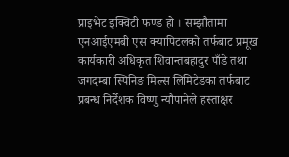प्राइभेट इक्विटी फण्ड हो । सम्झौतामा एनआईएमबी एस क्यापिटलको तर्फबाट प्रमूख कार्यकारी अधिकृत शिवान्तबहादुर पाँडे तथा जगदम्बा स्पिनिङ मिल्स लिमिटेडका तर्फबाट प्रबन्ध निर्देशक विष्णु न्यौपानेले हस्ताक्षर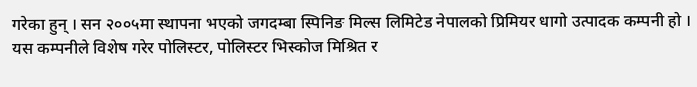गरेका हुन् । सन २००५मा स्थापना भएको जगदम्बा स्पिनिङ मिल्स लिमिटेड नेपालको प्रिमियर धागो उत्पादक कम्पनी हो । यस कम्पनीले विशेष गरेर पोलिस्टर, पोलिस्टर भिस्कोज मिश्रित र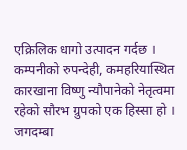एक्रिलिक धागो उत्पादन गर्दछ । कम्पनीको रुपन्देही, कमहरियास्थित कारखाना विष्णु न्यौपानेको नेतृत्वमा रहेको सौरभ ग्रुपको एक हिस्सा हो । जगदम्बा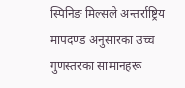स्पिनिङ मिल्सले अन्तर्राष्ट्रिय मापदण्ड अनुसारका उच्च गुणस्तरका सामानहरू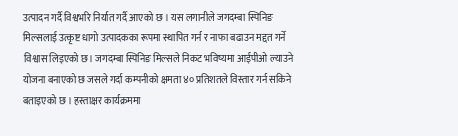उत्पादन गर्दै विश्वभरि निर्यात गर्दै आएको छ । यस लगानीले जगदम्बा स्पिनिङ मिल्सलाई उत्कृष्ट धागो उत्पादकका रूपमा स्थापित गर्न र नाफा बढाउन मद्दत गर्ने विश्वास लिइएको छ। जगदम्बा स्पिनिङ मिल्सले निकट भविष्यमा आईपीओ ल्याउने योजना बनाएको छ जसले गर्दा कम्पनीको क्षमता ४० प्रतिशतले विस्तार गर्न सकिने बताइएको छ । हस्ताक्षर कार्यक्रममा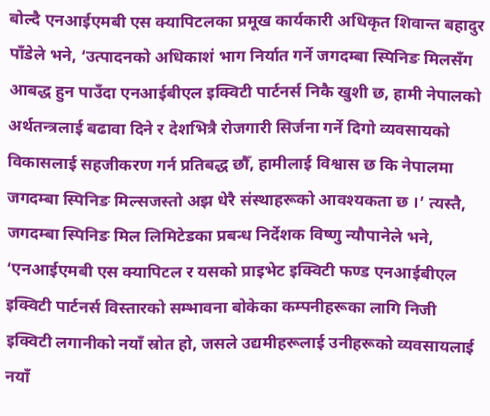बोल्दै एनआईएमबी एस क्यापिटलका प्रमूख कार्यकारी अधिकृत शिवान्त बहादुर पाँडेले भने, ‘उत्पादनको अधिकाशं भाग निर्यात गर्ने जगदम्बा स्पिनिङ मिलसँग आबद्ध हुन पाउँदा एनआईबीएल इक्विटी पार्टनर्स निकै खुशी छ, हामी नेपालको अर्थतन्त्रलाई बढावा दिने र देशभित्रै रोजगारी सिर्जना गर्ने दिगो व्यवसायको विकासलाई सहजीकरण गर्न प्रतिबद्ध छौँ, हामीलाई विश्वास छ कि नेपालमा जगदम्बा स्पिनिङ मिल्सजस्तो अझ धेरै संस्थाहरूको आवश्यकता छ ।’ त्यस्तै, जगदम्बा स्पिनिङ मिल लिमिटेडका प्रबन्ध निर्देशक विष्णु न्यौपानेले भने, ‘एनआईएमबी एस क्यापिटल र यसको प्राइभेट इक्विटी फण्ड एनआईबीएल इक्विटी पार्टनर्स विस्तारको सम्भावना बोकेका कम्पनीहरूका लागि निजी इक्विटी लगानीको नयाँ स्रोत हो, जसले उद्यमीहरूलाई उनीहरूको व्यवसायलाई नयाँ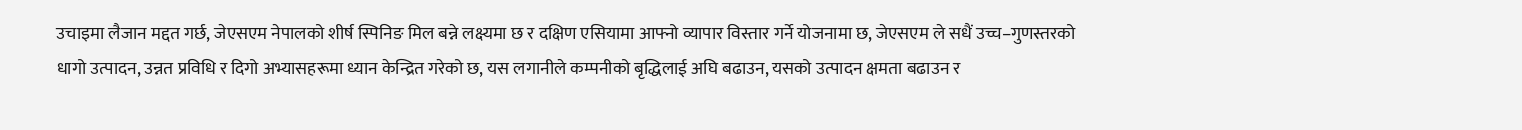उचाइमा लैजान मद्दत गर्छ, जेएसएम नेपालको शीर्ष स्पिनिङ मिल बन्ने लक्ष्यमा छ र दक्षिण एसियामा आफ्नो व्यापार विस्तार गर्ने योजनामा छ, जेएसएम ले सधैं उच्च–गुणस्तरको धागो उत्पादन, उन्नत प्रविधि र दिगो अभ्यासहरूमा ध्यान केन्द्रित गरेको छ, यस लगानीले कम्पनीको बृद्धिलाई अघि बढाउन, यसको उत्पादन क्षमता बढाउन र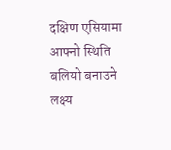दक्षिण एसियामा आफ्नो स्थिति बलियो बनाउने लक्ष्य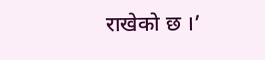राखेको छ ।’